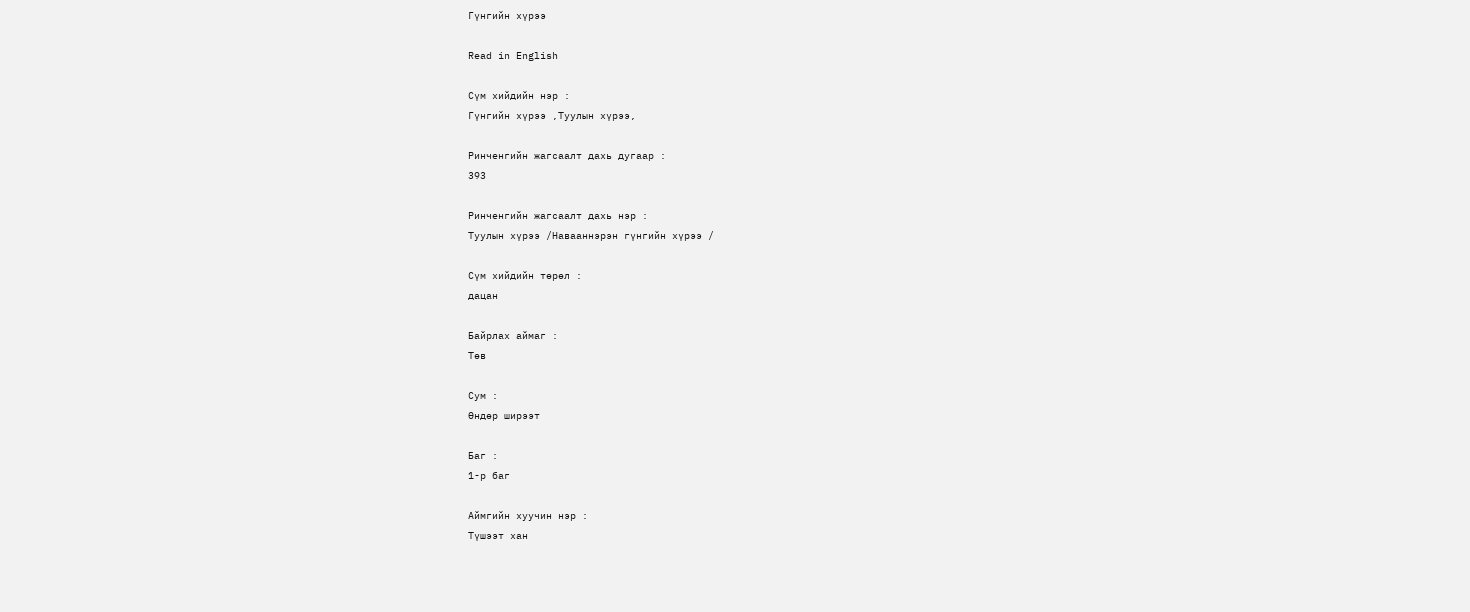Гүнгийн хүрээ

Read in English

Сүм хийдийн нэр :
Гүнгийн хүрээ ,Туулын хүрээ,

Ринченгийн жагсаалт дахь дугаар :
393

Ринченгийн жагсаалт дахь нэр :
Туулын хүрээ /Навааннэрэн гүнгийн хүрээ /

Сүм хийдийн төрөл :
дацан

Байрлах аймаг :
Төв

Сум :
Өндөр ширээт

Баг :
1-р баг

Аймгийн хуучин нэр :
Түшээт хан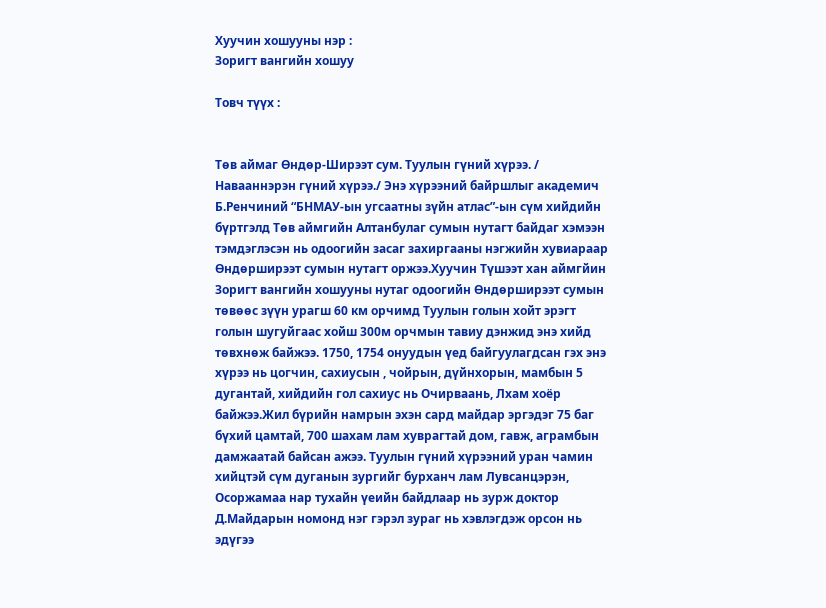Хуучин хошууны нэр :
Зоригт вангийн хошуу

Товч түүх :


Төв аймаг Өндөр-Ширээт сум. Туулын гүний хүрээ. / Навааннэрэн гүний хүрээ./ Энэ хүрээний байршлыг академич Б.Ренчиний “БНМАУ-ын угсаатны зүйн атлас”-ын сүм хийдийн бүртгэлд Төв аймгийн Алтанбулаг сумын нутагт байдаг хэмээн тэмдэглэсэн нь одоогийн засаг захиргааны нэгжийн хувиараар Өндөрширээт сумын нутагт оржээ.Хуучин Түшээт хан аймгйин Зоригт вангийн хошууны нутаг одоогийн Өндөрширээт сумын төвөөс зүүн урагш 60 км орчимд Туулын голын хойт эрэгт голын шугуйгаас хойш 300м орчмын тавиу дэнжид энэ хийд төвхнөж байжээ. 1750, 1754 онуудын үед байгуулагдсан гэх энэ хүрээ нь цогчин, сахиусын , чойрын, дүйнхорын, мамбын 5 дугантай, хийдийн гол сахиус нь Очирваань, Лхам хоёр байжээ.Жил бүрийн намрын эхэн сард майдар эргэдэг 75 баг бүхий цамтай, 700 шахам лам хуврагтай дом, гавж, аграмбын дамжаатай байсан ажээ. Туулын гүний хүрээний уран чамин хийцтэй сүм дуганын зургийг бурханч лам Лувсанцэрэн, Осоржамаа нар тухайн үеийн байдлаар нь зурж доктор Д.Майдарын номонд нэг гэрэл зураг нь хэвлэгдэж орсон нь эдүгээ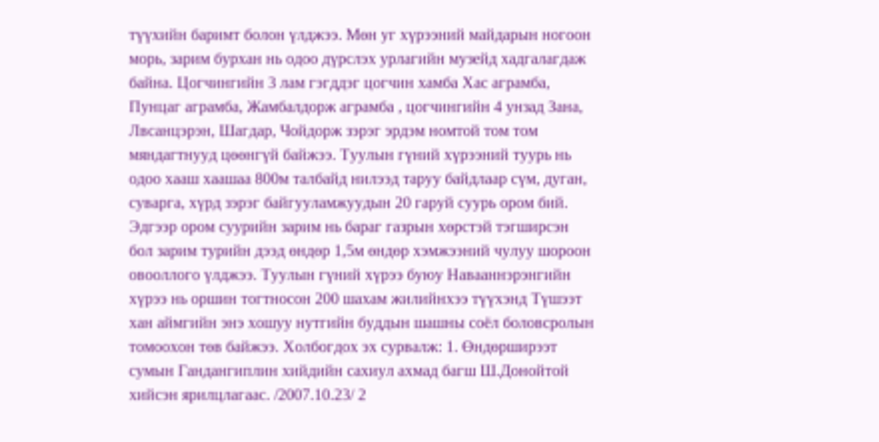түүхийн баримт болон үлджээ. Мөн уг хүрээний майдарын ногоон морь, зарим бурхан нь одоо дүрслэх урлагийн музейд хадгалагдаж байна. Цогчингийн 3 лам гэгддэг цогчин хамба Хас аграмба, Пунцаг аграмба, Жамбалдорж аграмба , цогчингийн 4 унзад Зана, Лвсанцэрэн, Шагдар, Чойдорж зэрэг эрдэм номтой том том мяндагтнууд цөөнгүй байжээ. Туулын гүний хүрээний туурь нь одоо хааш хаашаа 800м талбайд нилээд таруу байдлаар сүм, дуган, суварга, хүрд зэрэг байгууламжуудын 20 гаруй суурь ором бий. Эдгээр ором суурийн зарим нь бараг газрын хөрстэй тэгширсэн бол зарим турийн дээд өндөр 1,5м өндөр хэмжээний чулуу шороон овооллого үлджээ. Туулын гүний хүрээ буюу Навааннэрэнгийн хүрээ нь оршин тогтносон 200 шахам жилийнхээ түүхэнд Түшээт хан аймгийн энэ хошуу нутгийн буддын шашны соёл боловсролын томоохон төв байжээ. Холбогдох эх сурвалж: 1. Өндөрширээт сумын Гандангиплин хийдийн сахиул ахмад багш Ш.Донойтой хийсэн ярилцлагаас. /2007.10.23/ 2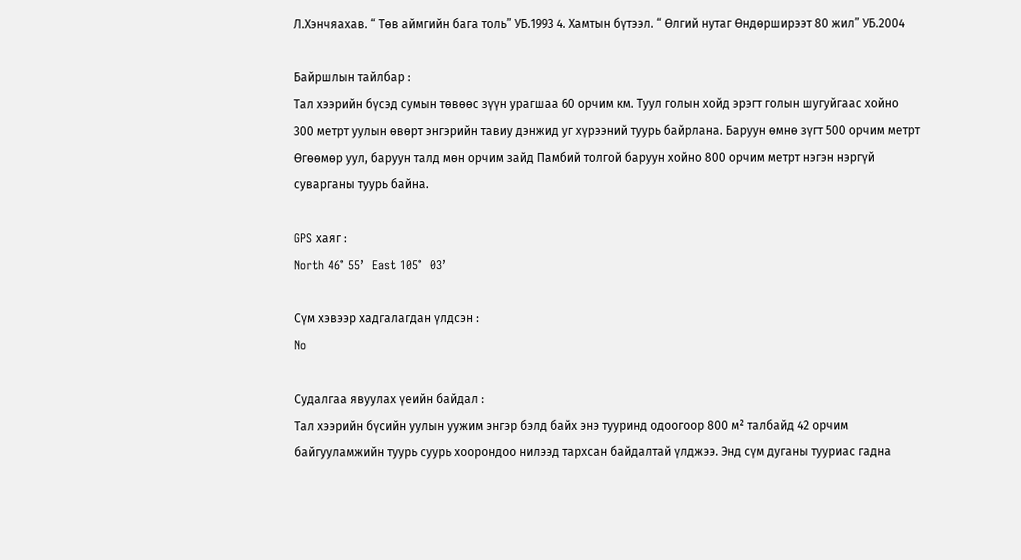Л.Хэнчяахав. “ Төв аймгийн бага толь” УБ.1993 4. Хамтын бүтээл. “ Өлгий нутаг Өндөрширээт 80 жил” УБ.2004

Байршлын тайлбар :
Тал хээрийн бүсэд сумын төвөөс зүүн урагшаа 60 орчим км. Туул голын хойд эрэгт голын шугуйгаас хойно 300 метрт уулын өвөрт энгэрийн тавиу дэнжид уг хүрээний туурь байрлана. Баруун өмнө зүгт 500 орчим метрт Өгөөмөр уул, баруун талд мөн орчим зайд Памбий толгой баруун хойно 800 орчим метрт нэгэн нэргүй суварганы туурь байна.

GPS хаяг :
North 46° 55’  East 105°  03’

Сүм хэвээр хадгалагдан үлдсэн :
No

Судалгаа явуулах үеийн байдал :
Тал хээрийн бүсийн уулын уужим энгэр бэлд байх энэ тууринд одоогоор 800 м² талбайд 42 орчим байгууламжийн туурь суурь хоорондоо нилээд тархсан байдалтай үлджээ. Энд сүм дуганы тууриас гадна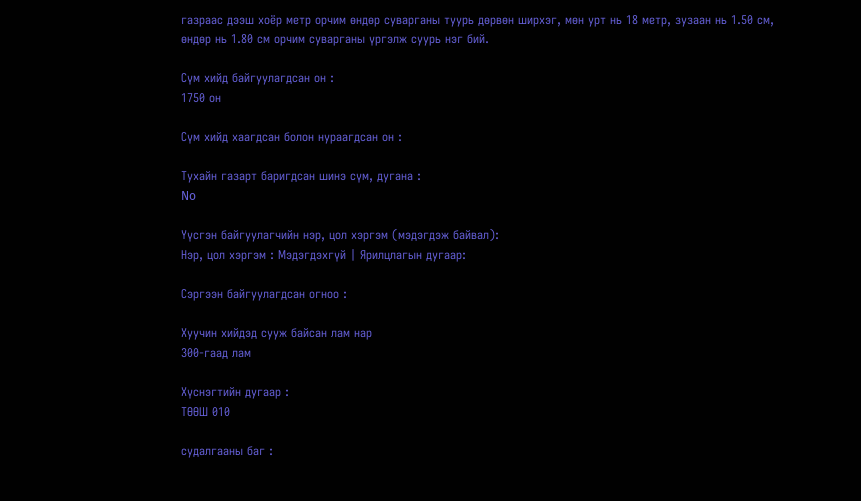газраас дээш хоёр метр орчим өндөр суварганы туурь дөрвөн ширхэг, мөн урт нь 18 метр, зузаан нь 1.50 см, өндөр нь 1.80 см орчим суварганы үргэлж суурь нэг бий.

Сүм хийд байгуулагдсан он :
1750 он

Сүм хийд хаагдсан болон нураагдсан он :

Тухайн газарт баригдсан шинэ сүм, дугана :
No

Үүсгэн байгуулагчийн нэр, цол хэргэм (мэдэгдэж байвал):
Нэр, цол хэргэм : Мэдэгдэхгүй | Ярилцлагын дугаар:

Сэргээн байгуулагдсан огноо :

Хуучин хийдэд сууж байсан лам нар
300-гаад лам

Хүснэгтийн дугаар :
ТӨӨШ 010

судалгааны баг :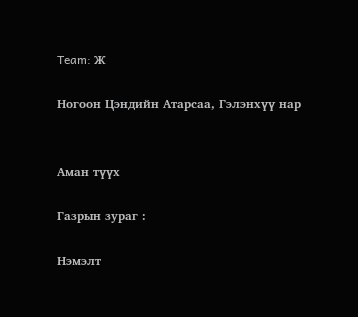Team: Ж

Ногоон Цэндийн Атарсаа, Гэлэнхүү нар


Аман түүх

Газрын зураг :

Нэмэлт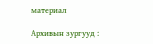материал

Архивын зургууд :